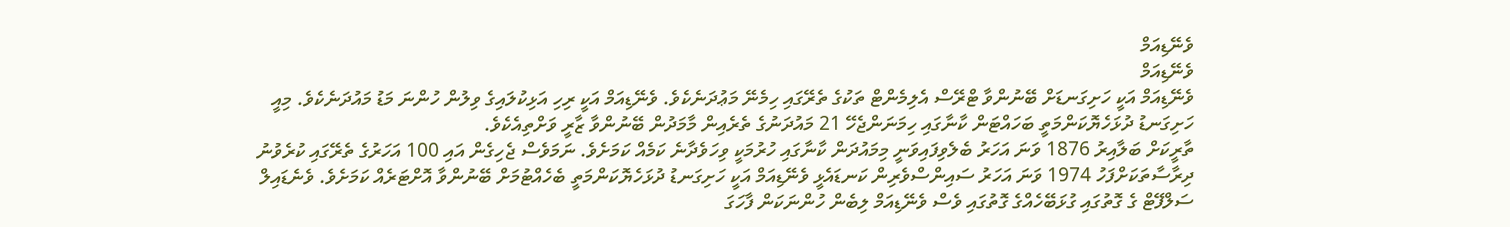ވެނޭޑިއަމް
ވެނޭޑިއަމް
ވެނޭޑިއަމް އަކީ ހަށިގަނޑަށް ބޭނުންވާ ޓްރޭސް އެލިމެންޓް ތަކުގެ ތެރޭގައި ހިމެނޭ މަޢުދަނެކެވެ. ވެނޭޑިއަމް އަކީ ރިހި އަޅިކުލައިގެ ވިލުން ހުންނަ މަޑު މައުދަނެކެވެ. މިއީ ހަށިގަނޑު ދުޅަހެޔޮކަންމަތީ ބަހައްޓަން ކާނާގައި ހިމަނަންޖެހޭ 21 މައުދަނުގެ ތެރެއިން މާމަދުން ބޭނުންވާ ޒާރީ ވަށްތިއެކެވެ.
ތާރީކަށް ބަލާއިރު 1876 ވަނަ އަހަރު ބެލެވިފައިވަނީ މިމައުދަން ކާނާގައި ހުރުމަކީ ވިހަވެދާނެ ކަމެއް ކަމަށެވެ. ނަމަވެސް ޖެހިގެން އައި 100 އަހަރުގެ ތެރޭގައި ކުރެވުނު ދިރާސާތަކަށްފަހު 1974 ވަނަ އަހަރު ސައިންސްވެރިން ކަނޑައެޅީ ވެނޭޑިއަމް އަކީ ހަށިގަނޑު ދުޅަހެޔޮކަންމަތީ ބެހެއްޓުމަށް ބޭނުންވާ އޮށްޓަރެއް ކަމަށެވެ. ވެނެޑައިލް ސަލްފޭޓް ގެ ގޮތުގައި ގުޅަބޭހެއްގެ ގޮތުގައި ވެސް ވެނޭޑިއަމް ލިބެން ހުންނަކަން ފާހަގަ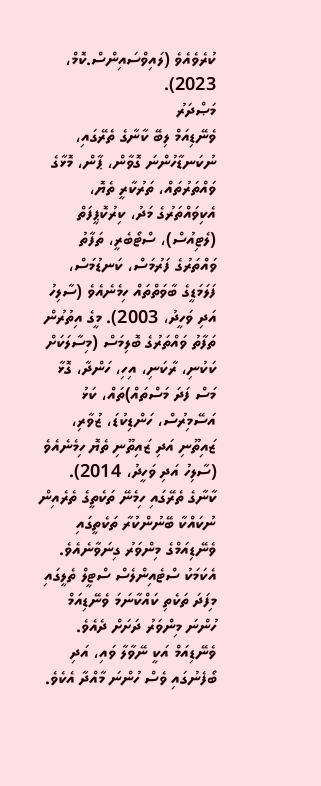ކުރެވެއެވެ (ލައިވްސައިންސް.ކޮމް، 2023).
މަޞްދަރު
ވެނޭޑިއަމް ލިބޭ ކާނާގެ ތެރޭގައި، ނުކަނޑާހުންނަ ގޮވާން، ޕާން، މޮޅާގެ ވައްތަރުތައް، ތަރުކާރީ ތެޔޮ، އެކިވައްތަރުގެ މަދު، ކިރުކޮޕީފަތް (ލެޓިއުސް)، ސްޓޯބެރީ، ތަފާތު ވައްތަރުގެ ފަރުމަސް، ކަނޑުމަސް، ފަލަމަޑީގެ ބާވަތްތައް ހިމެނެއެވެ (ސާލިހު އަދި ވަހީދު، 2003). މީގެ އިތުރުން ތަފާތު ވައްތަރުގެ ބޮލިމަސް (މިސާލަކަށް ކަކުނި، ރާކަނި، އިހި، ހަންދާ، ގޮޅާ މަސް ފަދަ މަސްތައް)ތައް، ކަޅު އަސޭމިރުސް، ހަންޑިކުޑަ، ޒުވާރި، ޒައިތޫނި އަދި ޒައިތޫނި ތެޔޮ ހިމެނެއެވެ (ސާލިހު އަދި ވަހީދު، 2014). ކާނާގެ ތެރޭގައި ހިމެނޭ ތަކެތީގެ ތެރެއިން ނުކައްކާ ބޭނުންކުރާ ތަކެތީގައި ވެނޭޑިއަމްގެ މިންވަރު ގިނަވާނެއެވެ. އެކަމަކު ސްޓެއިންލެސް ސްޓީލް ތެލީގައި މިފަދަ ތަކެތި ކައްކާނަމަ ވެނޭޑިއަމް ހުންނަ މިންވަރު ދަށަށް ދެއެވެ. ވެނޭޑިއަމް އަކީ ނޭވާލާ ވައި، އަދި ބޯފެނުގައި ވެސް ހުންނަ މާއްދާ އެކެވެ.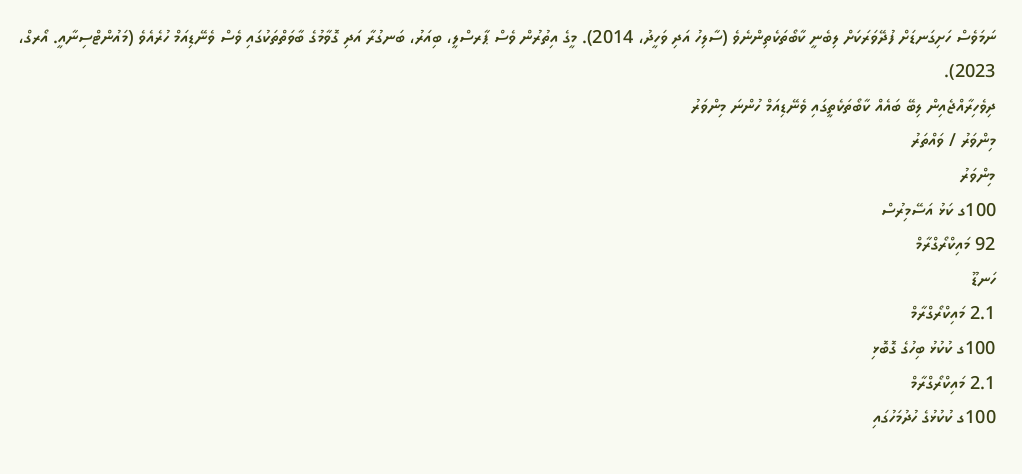ނަމަވެސް ހަށިގަނޑަށް ފުދޭވަރަކަށް ލިބެނީ ކާބޯތަކެތިންނެވެ (ސާލިހު އަދި ވަހީދު، 2014). މީގެ އިތުރުން ވެސް ޕާރސްލީ، ބިއަރު، ބަނގުރާ އަދި ގޮވާމުގެ ބާވަތްތަކުގައި ވެސް ވެނޭޑިއަމް ހުރެއެވެ (މައުންޓްސިނާއީ. އޯރގް، 2023).
ދިވެހިރާއްޖެއިން ލިބޭ ބައެއް ކާބޯތަކެތީގައި ވެނޭޑިއަމް ހުންނަ މިންވަރު
މިންވަރު / ވައްތަރު
މިންވަރު
100ގ ކަޅު އަސޭމިރުސް
92 މައިކްރޯގްރާމް
ހަނޑޫ
2.1 މައިކްރޯގްރާމް
100ގ ކުކުޅު ބިހުގެ ގޮބޮޅި
2.1 މައިކްރޯގްރާމް
100ގ ކުކުޅުގެ ހުދުމަހުގައި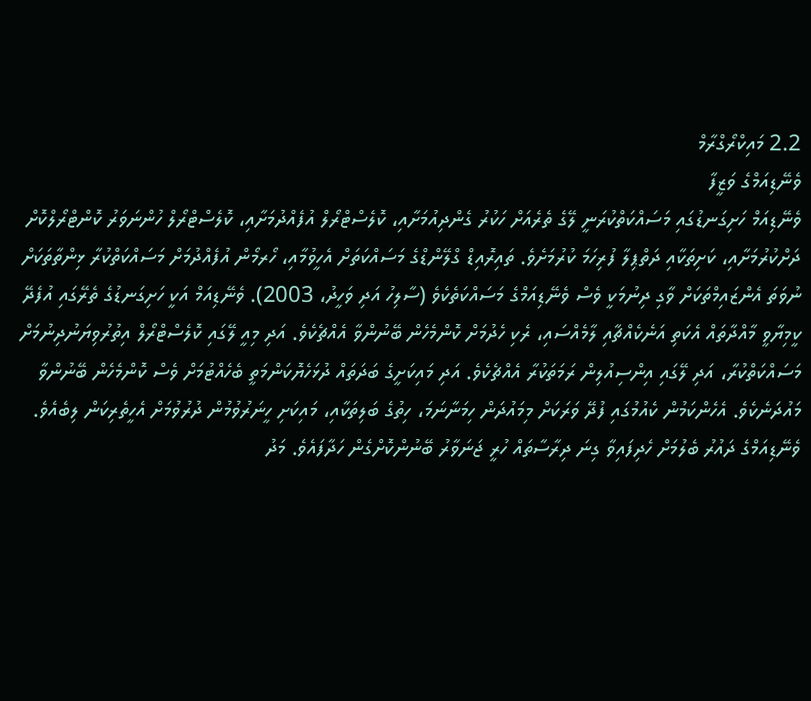2.2 މައިކްރޯގްރާމް
ވެނޭޑިއަމްގެ ވަޒީފާ
ވެނޭޑިއަމް ހަށިގަނޑުގައި މަސައްކަތްކުރަނީ ލޭގެ ތެރެއަށް ހަކުރު ގެންދިއުމަށާއި، ކޮލެސްޓްރޯލް އުފެއްދުމަށާއި، ކޮލެސްޓްރޯލް ހުންނަވަރު ކޮންޓްރޯލްކޮށް ދަށްކުރުމަށާއި، ކަށިތަކާއި ދަތްޕިލާ ފުރިހަމަ ކުރުމަށެވެ. ތައިރޮއިޑް ގްލޭންޑްގެ މަސައްކަތަށް އެހީވުމާއި، ހޯރމޯން އުފެއްދުމަށް މަސައްކަތްކުރާ ޅިންތާތަކަށް ނުވަތަ އެންޒައިމްތަކަށް ވާގި ދިނުމަކީ ވެސް ވެނޭޑިއަމްގެ މަސައްކަތެކެވެ (ސާލިހު އަދި ވަހީދު، 2003). ވެނޭޑިއަމް އަކީ ހަށިގަނޑުގެ ތެރޭގައި އުފެދޭ ކީމިޔާވީ މާއްދާތައް އެކަތި އަނެކެއްޗާއި ލާމެއްސައި، ރެކި ހެދުމަށް ކޮންމެހެން ބޭނުންވާ އެއްޗެކެވެ. އަދި މިއީ ލޭގައި ކޮލެސްޓްރޯލް އިތުރުވިޔަނުދިނުމަށް މަސައްކަތްކުރާ، އަދި ލޭގައި އިންސިއުލިން ރަމަތަކުރާ އެއްޗެކެވެ. އަދި މައިކަށީގެ ބަދަތައް ދުޅަހެޔޮކަންމަތީ ބެހެއްޓުމަށް ވެސް ކޮންމެހެން ބޭނުންވާ މައުދަނެކެވެ. އެހެންކަމުން ކެއުމުގައި ފުދޭ ވަރަކަށް މިމައުދަން ހިމަނާނަމަ، ހިތުގެ ބަލިތަކާއި، މައިކަށި ހީނަރުވުމުން ދުރުވުމަށް އެހީތެރިކަން ލިބެއެވެ.
ވެނޭޑިއަމްގެ ދައުރު ބެލުމަށް ހެދިފައިވާ ގިނަ ދިރާސާތައް ހުރީ ޖަނަވާރު ބޭނުންކޮށްގެން ހަދާފައެވެ. މަދު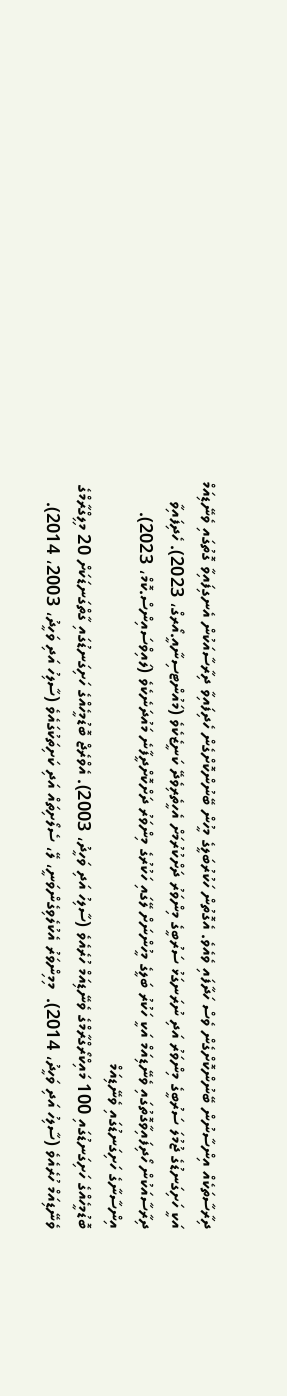ދިރާސާތަކެއް އިންސާނުން ބޭނުންކޮށްގެން ވެސް ހަދާފައި ވެއެވެ. އެގޮތުން ހަކުރުބަލީގެ މީހުން ބޭނުންކޮށްގެން ހެދިފައިވާ ދިރާސާއަކުން އެނގިފައިވާ ގޮތުގައި ވެނޭޑިއަމް އަކީ ހަށިގަނޑުގެ ޖުމުލަ ސަރުބީގެ މިންވަރު އަދި ނުރަނގަޅު ސަރުބީގެ މިންވަރު ދަށްކުރުމަށް އެހީތެރިވެދޭ ކަނީޒެކެވެ (މައުންޓސިނާއީ.އޯރގް، 2023). ހެދިފައިވާ ދިރާސާއަކުން ހޯދިފައިވާގޮތުގައި ވެނޭޑިއަމް އަކީ ހަކުރު ބަލީގެ މީހުންނަށް ލޭގައި ހަކުރުގެ މިންވަރު ދަށްކޮށްދީފާނެ މައުދަނެކެވެ (ލައިވްސައިންސް.ކޮމް، 2023).
އިންސާނާގެ ހަށިގަނޑުގައި ވެނޭޑިއަމް
ބޮޑުމީހެއްގެ ހަށިގަނޑުގައި 100 މައިކްރޯގްރާމްގެ ވެނޭޑިއަމް ހުރެއެވެ (ސާލިހު އަދި ވަހީދު، 2003). އެވްރެޖް ބޮޑުމީހެއްގެ ހަށިގަނޑުގައި ގާތްގަނޑަކަށް 20 މިލިގްރާމްގެ ވެނޭޑިއަމް ހުރެއެވެ (ސާލިހު އަދި ވަހީދު، 2014).  މިމިންވަރު އެކުލެވިގެންވަނީ، ލޭ، ސެލޯށިތައް އަދި ކަށިތަކުގައެވެ (ސާލިހު އަދި ވަހީދު، 2003، 2014).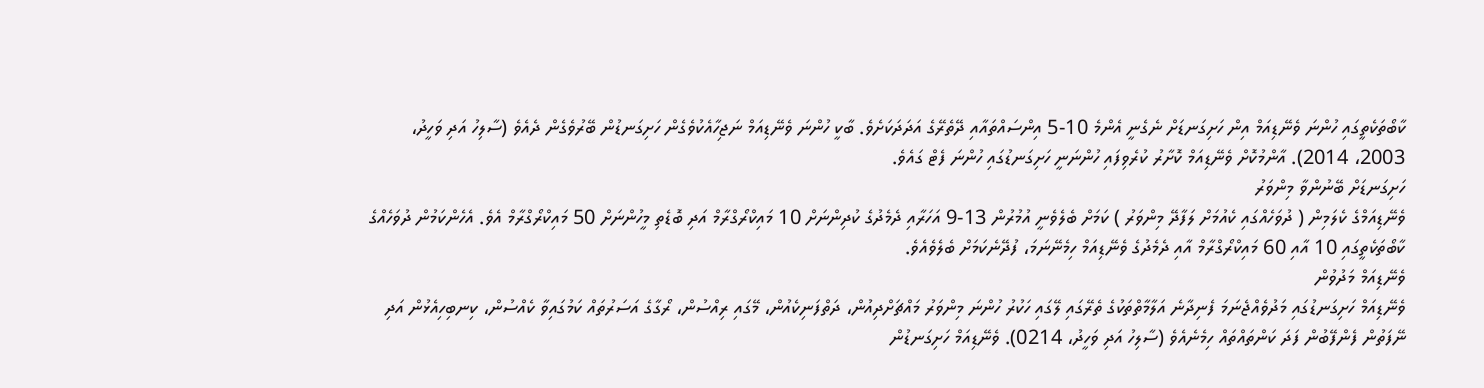ކާބޯތަކެތީގައި ހުންނަ ވެނޭޑިއަމް އިން ހަށިގަނޑަށް ނެގެނީ އެންމެ 10-5 އިންސައްތައާއި ދޭތެރޭގެ އަދަދަކަށެވެ. ބާކީ ހުންނަ ވެނޭޑިއަމް ނަޖިހާއެކުވެގެން ހަށިގަނޑުން ބޭރުވެގެން ދެއެވެ (ސާލިހު އަދި ވަހީދު، 2003، 2014). އާންމުކޮށް ވެނޭޑިއަމް ކޮށާރު ކުރެވިފައި ހުންނަނީ ހަށިގަނޑުގައި ހުންނަ ފެޓް ގައެވެ.
ހަށިގަނޑަށް ބޭނުންވާ މިންވަރު
ވެނޭޑިއަމްގެ ކެލަމިން ( ދުވަހެއްގައި ކެއުމަށް ލަފާދޭ މިންވަރު ) ކަމަށް ބެލެވެނީ އުމުރުން 13-9 އަހަރާއި ދެމެދުގެ ކުދިންނަށް 10 މައިކްރޯގްރާމް އަދި ބޮޑެތި މީހުންނަށް 50 މައިކްރޯގްރާމް އެވެ. އެހެންކަމުން ދުވަހެއްގެ ކާބޯތަކެތީގައި 10 އާއި 60 މައިކްރޯގްރާމް އާއި ދެމެދުގެ ވެނޭޑިއަމް ހިމެނޭނަމަ، ފުދޭނެކަމަށް ބެލެވެއެވެ.
ވެނޭޑިއަމް މަދުވުން
ވެނޭޑިއަމް ހަށިގަނޑުގައި މަދުވެއްޖެނަމަ ފެނިދާނެ އަލާމާތްތަކުގެ ތެރޭގައި ލޭގައި ހަކުރު ހުންނަ މިންވަރު މައްޗަށްދިއުން، ދަތްފަނިކެއުން، މޭގައި ރިއްސުން، ރޯގާގެ އަސަރުތައް ކަމުގައިވާ ކެއްސުން، ކިނބިހިއެޅުން އަދި ނޭފަތުން ފެންފޭބުން ފަދަ ކަންތައްތައް ހިމެނެއެވެ (ސާލިހު އަދި ވަހީދު، 0214). ވެނޭޑިއަމް ހަށިގަނޑުން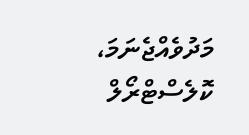މަދުވެއްޖެނަމަ، ކޮލެސްޓްރޯލް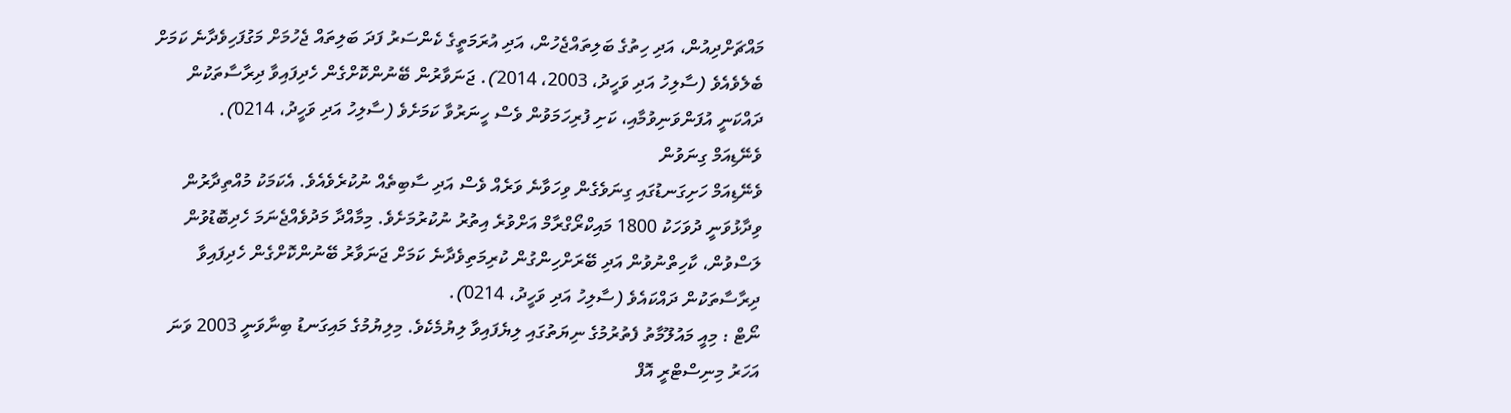މައްޗަށްދިއުން، އަދި ހިތުގެ ބަލިތައްޖެހުން، އަދި އުރަމަތީގެ ކެންސަރު ފަދަ ބަލިތައް ޖެހުމަށް މަގުފަހިވެދާނެ ކަމަށް ބެލެވެއެވެ (ސާލިހު އަދި ވަހީދު، 2003، 2014). ޖަނަވާރުން ބޭނުންކޮށްގެން ހެދިފައިވާ ދިރާސާތަކުން ދައްކަނީ އުފަންވަނިވުމާއި، ކަށި ފުރިހަމަވުން ވެސް ހީނަރުވާ ކަމަށެވެ (ސާލިހު އަދި ވަހީދު، 0214).
ވެނޭޑިއަމް ގިނަވުން
ވެނޭޑިއަމް ހަށިގަނޑުގައި ގިނަވެގެން ވިހަވާނެ ވަރެއް ވެސް އަދި ސާބިތެއް ނުކުރެވެއެވެ. އެކަމަކު މުއްތިދާރުން ވިދާޅުވަނީ ދުވަހަކު 1800 މައިކްރޯގްރާމް އަށްވުރެ އިތުރު ނުކުރުމަށެވެ. މިމާއްދާ މަދުވެއްޖެނަމަ ހެދިބޮޑުވުން ލަސްވުން، ކާހިތްނުވުން އަދި ބޭރަށްހިންގުން ކުރިމަތިވެދާނެ ކަމަށް ޖަނަވާރު ބޭނުންކޮށްގެން ހެދިފައިވާ ދިރާސާތަކުން ދައްކައެވެ (ސާލިހު އަދި ވަހީދު، 0214).
ނޯޓް : މިއީ މައުލޫމާތު ފެތުރުމުގެ ނިޔަތުގައި ލިޔެފައިވާ ލިޔުމެކެވެ. މިލިޔުމުގެ މައިގަނޑު ބިނާވަނީ 2003 ވަނަ އަހަރު މިނިސްޓްރީ އޮފް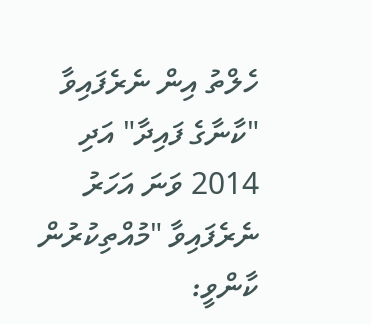ހެލްތު އިން ނެރެފައިވާ "ކާނާގެ ފައިދާ" އަދި 2014 ވަނަ އަހަރު ނެރެފައިވާ "މުއްތިކުރުން ކާންވީ: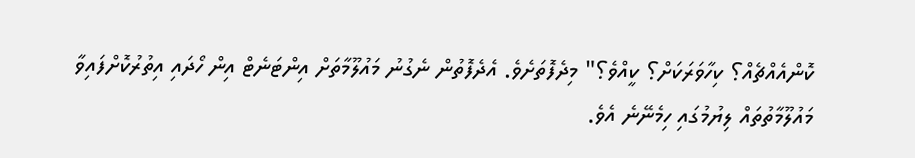ކޮންއެއްޗެއް؟ ކިހާވަރަކަށް؟ ކީއްވެ؟" މިދެފޮތަށެވެ. އެދެފޮތުން ނެގުނު މައުލޫމާތަށް އިންޓަނެޓް އިން ހޯދައި އިތުރުކޮށްފައިވާ މައުލޫމާތުތައް ލިޔުމުގައި ހިމެނޭނެ އެވެ.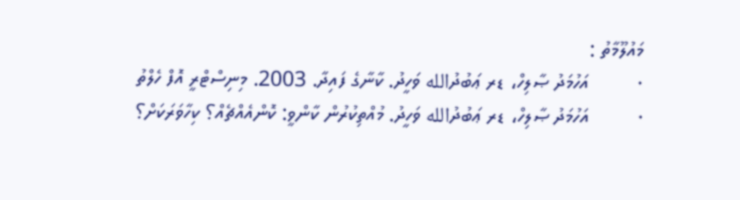މައުލޫމާތު :
·         އަހުމަދު ޞާލިހް، ޑރ ޢަބުދުالله ވަހީދު. ކާނާގެ ފައިދާ. 2003. މިނިސްޓްރީ އޮފް ހެލްތު
·         އަހުމަދު ޞާލިހް، ޑރ ޢަބުދުالله ވަހީދު. މުއްތިކުރުން ކާންވީ: ކޮންއެއްޗެއް؟ ކިހާވަރަކަށް؟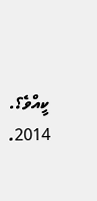ކީއްވެ؟. 2014.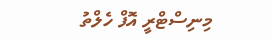މިނިސްޓްރީ އޮފް ހެލްތު